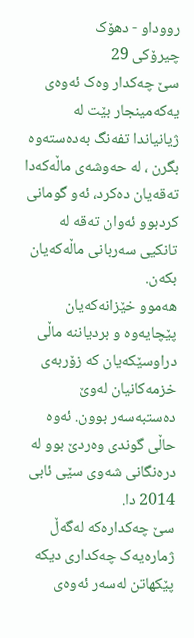رووداو - دهۆک
چیرۆکى 29
سێ چەکدار وەک ئەوەی یەکەمینجار بێت لە ژیانیاندا تفەنگ بەدەستەوە بگرن ، لە حەوشەی ماڵەکەدا تەقەیان دەکرد، ئەو گومانى کردبوو ئەوان تەقە لە تانکیى سەربانى ماڵەکەیان بکەن.
هەموو خێزانەکەیان پێچایەوە و بردیاننە ماڵی دراوسێکەیان کە زۆربەی خزمەکانیان لەوێ دەستبەسەر بوون. ئەوە حاڵی گوندی وەردێ بوو لە درەنگانی شەوی سێى ئابی 2014 دا.
سێ چەکدارەکە لەگەڵ ژمارەیەک چەکداری دیکە پێکهاتن لەسەر ئەوەی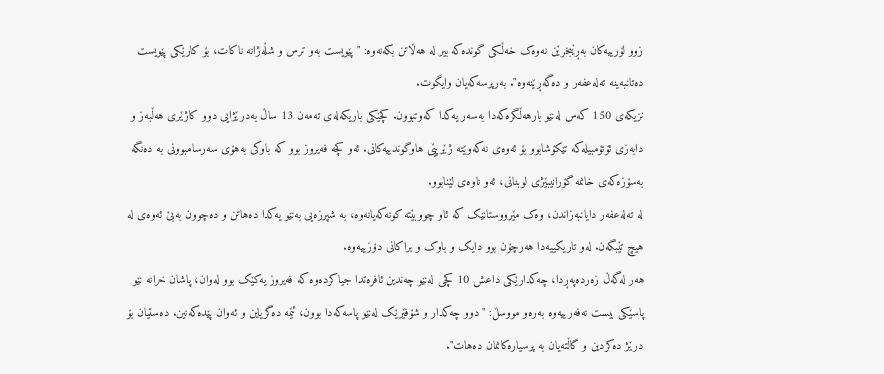زوو لۆرییەکان بەڕێبخرێن نەوەک خەڵکی گوندەکە بیر لە هەڵاتن بکەنەوە: "پێویست بەو ترس و شڵەژانە ناکات، بۆ کارێکی پێویست دەتانبەینە تەلەعفەر و دەگەڕێنەوە". بەرپرسەکەیان وایگوت.
نزیکەی 150 کەس لەنێو بارهەڵگرەکەدا بەسەر یەکدا کەوتبوون. کچێکی باریکەلەی تەمەن 13 ساڵ بەدرێژایی دوو کاژێری هەڵبەز و دابەزی ئۆتۆمبیلەکە تێکۆشابوو بۆ ئەوەى نەکەوێتە ژێرپێى هاوگوندییەکانى. ئەو کچە فەیروز بوو کە باوکى بەهۆى سەرسامبوونى بە دەنگە بەسۆزەکەى خانمە گۆرانیبێژى لوبنانى، ئەو ناوەى لێنابوو.
لە تەلەعفەر دایانبەزاندن، وەک مێرووستانێک کە ئاو چووبێتە کونەکەیانەوە، بە شپرزەیی بەنێو یەکدا دەهاتن و دەچوون بەبێ ئەوەی لە هیچ تێبگەن. لەو تاریکییەدا هەرچۆن بوو دایک و باوک و براکانی دۆزییەوە.
هەر لەگەڵ زەردەپەڕدا، چەکدارێکى داعش 10 کچى لەنێو چەندین ئافرەتدا جیاکردەوە کە فەیروز یەکێک بوو لەوان، پاشان خرانە نێو پاسێکی بیست نەفەرییەوە بەرەو مووسڵ: "دوو چەکدار و شۆفێرێک لەنێو پاسەکەدا بوون، ئێمە دەگریاین و ئەوان پێدەکەنین. دەستیان بۆ درێژ دەکردین و گاڵتەیان بە پرسیارەکانمان دەهات".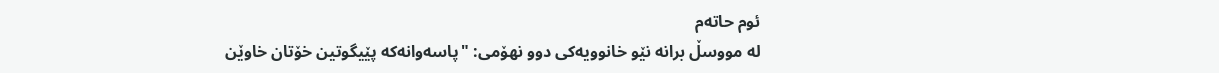ئوم حاتەم
لە مووسڵ برانە نێو خانوویەکی دوو نهۆمی: "پاسەوانەکە پێیگوتین خۆتان خاوێن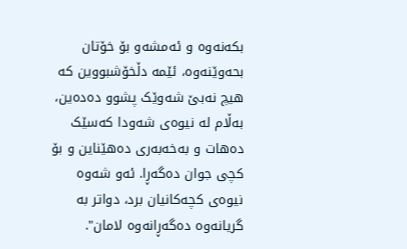بکەنەوە و ئەمشەو بۆ خۆتان بحەوێنەوە، ئێمە دڵخۆشبووین کە هیچ نەبێ شەوێک پشوو دەدەین، بەڵام لە نیوەی شەودا کەسێک دەهات و بەخەبەری دەهێناین و بۆ کچی جوان دەگەڕا. ئەو شەوە نیوەى کچەکانیان برد، دواتر بە گریانەوە دەگەڕانەوە لامان".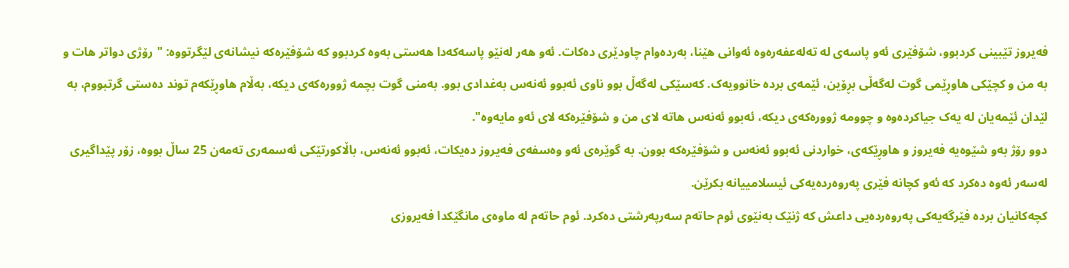فەیروز تێبینی کردبوو، شۆفێری ئەو پاسەی لە تەلەعفەرەوە ئەوانی هێنا، بەردەوام چاودێری دەکات. ئەو هەر لەنێو پاسەکەدا هەستی بەوە کردبوو کە شۆفێرەکە نیشانەی لێگرتووە: "رۆژی دواتر هات و بە من و کچێکی هاوڕێمی گوت لەگەڵی بڕۆین، ئێمەی بردە خانوویەک. کەسێکی لەگەڵ بوو ناوی ئەبوو ئەنەس بەغدادی بوو. بەمنی گوت بچمە ژوورەکەی دیکە، بەڵام هاوڕێکەم توند دەستی گرتبووم، بە لێدان ئێمەیان لە یەک جیاکردەوە و چوومە ژوورەکەی دیکە، ئەبوو ئەنەس هاتە لای من و شۆفێرەکە لای ئەو مایەوە".
دوو رۆژ بەو شێوەیە فەیروز و هاوڕێکەی، خواردنی ئەبوو ئەنەس و شۆفێرەکە بوون. بە گوێرەى ئەو وەسفەى فەیروز دەیکات، ئەبوو ئەنەس، باڵاکورتێکی ئەسمەری تەمەن 25 ساڵ بووە، زۆر پێداگیری لەسەر ئەوە دەکرد کە ئەو کچانە فێری پەروەردەیەکی ئیسلامییانە بکرێن.
کچەکانیان بردە فێرگەیەکی پەروەردەیی داعش کە ژنێک بەنێوی ئوم حاتەم سەرپەرشتی دەکرد. ئوم حاتەم لە ماوەی مانگێکدا فەیروزی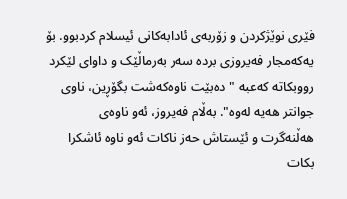فێری نوێژکردن و زۆربەى ئادابەکانى ئیسلام کردبوو. بۆ یەکەمجار فەیروزی بردە سەر بەرماڵێک و داوای لێکرد رووبکاتە کەعبە "دەبێت ناوەکەشت بگۆڕین، ناوی جوانتر هەیە لەوە". بەڵام فەیروز، ئەو ناوەی هەڵنەگرت و ئێستاش حەز ناکات ئەو ناوە ئاشکرا بکات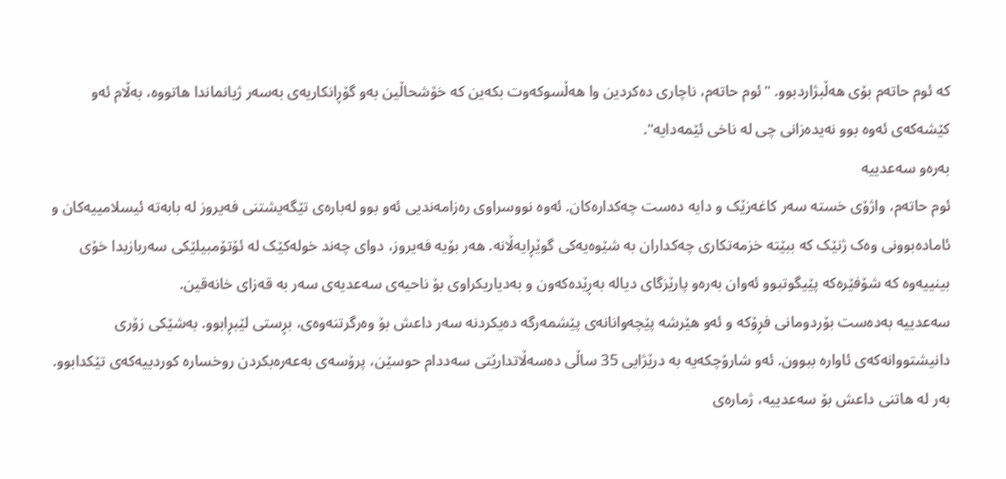کە ئوم حاتەم بۆى هەڵبژاردبوو. "ئوم حاتەم، ناچاری دەکردین وا هەڵسوکەوت بکەین کە خۆشحاڵین بەو گۆڕانکاریەی بەسەر ژیانماندا هاتووە، بەڵام ئەو کێشەکەی ئەوە بوو نەیدەزانى چى لە ناخى ئێمەدایە".
بەرەو سەعدییە
ئوم حاتەم، واژۆی خستە سەر کاغەزێک و دایە دەست چەکدارەکان. ئەوە نووسراوی رەزامەندیى ئەو بوو لەبارەی تێگەیشتنی فەیروز لە بابەتە ئیسلامییەکان و ئامادەبوونی وەک ژنێک کە ببێتە خزمەتکاری چەکداران بە شێوەیەکی گوێڕایەڵانە. هەر بۆیە فەیروز، دوای چەند خولەکێک لە ئۆتۆمبیلێکی سەربازیدا خۆی بینییەوە کە شۆفێرەکە پێیگوتبوو ئەوان بەرەو پارێزگای دیالە بەڕێدەکەون و بەدیاریکراوی بۆ ناحیەی سەعدیەی سەر بە قەزای خانەقین.
سەعدییە بەدەست بۆردومانی فڕۆکە و ئەو هێرشە پێچەوانانەی پێشمەرگە دەیکردنە سەر داعش بۆ وەرگرتنەوەی، بڕستی لێبڕابوو. بەشێکی زۆری دانیشتووانەکەی ئاوارە ببوون. ئەو شارۆچکەیە بە درێژایی 35 ساڵی دەسەڵاتدارێتی سەددام حوسێن، پرۆسەی بەعەرەبکردن روخسارە کوردییەکەی تێکدابوو. بەر لە هاتنی داعش بۆ سەعدییە، ژمارەی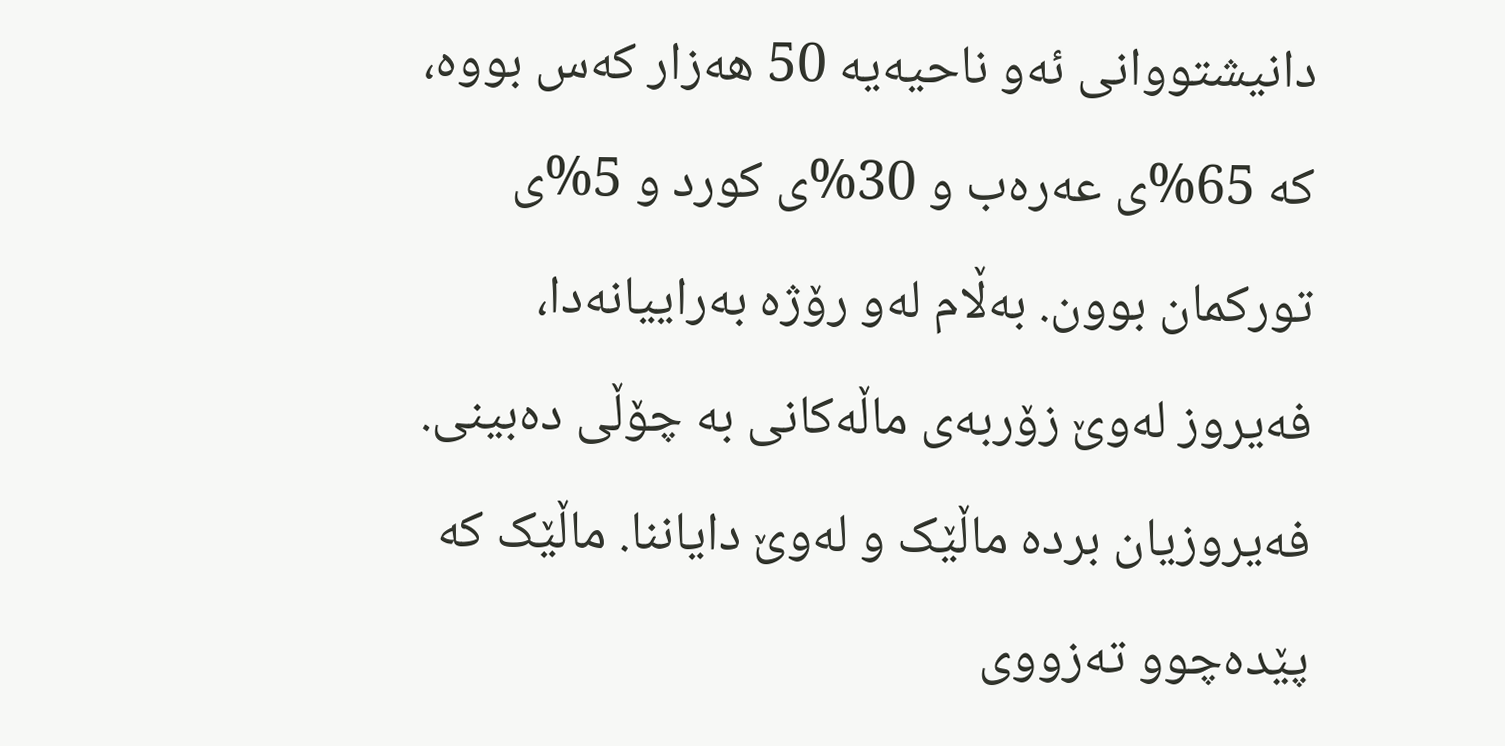دانیشتووانی ئەو ناحیەیە 50 هەزار کەس بووە، کە 65%ی عەرەب و 30%ی کورد و 5%ی تورکمان بوون. بەڵام لەو رۆژە بەراییانەدا، فەیروز لەوێ زۆربەی ماڵەکانی بە چۆڵی دەبینی.
فەیروزیان بردە ماڵێک و لەوێ دایاننا. ماڵێک کە پێدەچوو تەزووی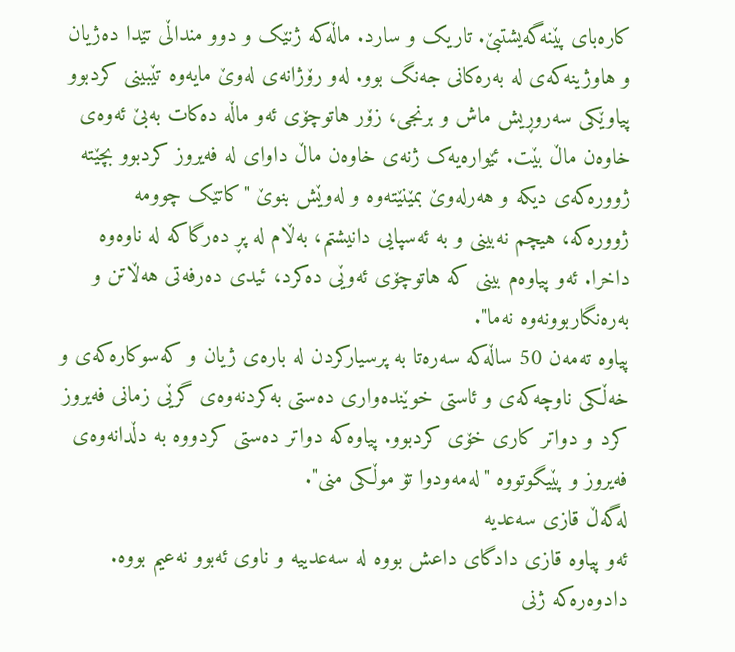کارەبای پێنەگەیشتبێ. تاریک و سارد. ماڵەکە ژنێک و دوو منداڵی تێدا دەژیان و هاوژینەکەی لە بەرەکانی جەنگ بوو. لەو رۆژانەی لەوێ مایەوە تێبینی کردبوو پیاوێکی سەروڕیش ماش و برنجی، زۆر هاتوچۆی ئەو ماڵە دەکات بەبێ ئەوەی خاوەن ماڵ بێت. ئێوارەیەک ژنەی خاوەن ماڵ داوای لە فەیروز کردبوو بچێتە ژوورەکەی دیکە و هەرلەوێ بمێنێتەوە و لەوێش بنوێ "کاتێک چوومە ژوورەکە، هیچم نەبینی و بە ئەسپایی دانیشتم، بەڵام لە پڕ دەرگاکە لە ناوەوە داخرا. ئەو پیاوەم بینی کە هاتوچۆی ئەوێی دەکرد، ئیدی دەرفەتی هەڵاتن و بەرەنگاربوونەوە نەما".
پیاوە تەمەن 50 ساڵەکە سەرەتا بە پرسیارکردن لە بارەی ژیان و کەسوکارەکەی و خەڵکی ناوچەکەی و ئاستی خوێندەواری دەستی بەکردنەوەی گرێی زمانی فەیروز کرد و دواتر کاری خۆی کردبوو. پیاوەکە دواتر دەستی کردووە بە دڵدانەوەی فەیروز و پێیگوتووە "لەمەودوا تۆ موڵکی منی".
لەگەڵ قازی سەعدیە
ئەو پیاوە قازی دادگای داعش بووە لە سەعدییە و ناوی ئەبوو نەعیم بووە. دادوەرەکە ژنی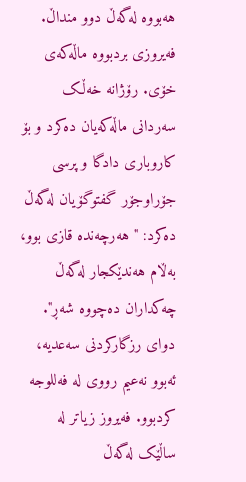هەبووە لەگەڵ دوو منداڵ. فەیروزی بردبووە ماڵەکەی خۆی. رۆژانە خەڵک سەردانی ماڵەکەیان دەکرد و بۆ کاروباری دادگا و پرسی جۆراوجۆر گفتوگۆیان لەگەڵ دەکرد: "هەرچەندە قازی بوو، بەڵام هەندێکجار لەگەڵ چەکداران دەچووە شەڕ".
دواى رزگارکردنى سەعدیە، ئەبوو نەعیم رووى لە فەللوجە کردبوو. فەیروز زیاتر لە ساڵێک لەگەڵ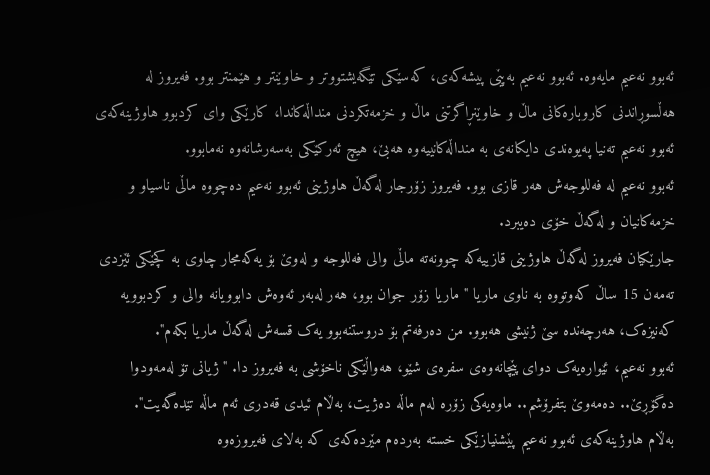ئەبوو نەعیم مایەوە. ئەبوو نەعیم بەپێی پیشەکەی، کەسێکی تێگەیشتووتر و خاوێنتر و هێمنتر بوو. فەیروز لە هەڵسوڕاندنی کاروبارەکانی ماڵ و خاوێنڕاگرتنی ماڵ و خزمەتکردنی منداڵەکاندا، کارێکی وای کردبوو هاوژینەکەى ئەبوو نەعیم تەنیا پەیوەندی دایکانەی بە منداڵەکانییەوە هەبێ، هیچ ئەرکێکی بەسەرشانەوە نەمابوو.
ئەبوو نەعیم لە فەللوجەش هەر قازى بوو. فەیروز زۆرجار لەگەڵ هاوژینی ئەبوو نەعیم دەچووە ماڵی ناسیاو و خزمەکانیان و لەگەڵ خۆی دەیبرد.
جارێکیان فەیروز لەگەڵ هاوژینی قازییەکە چوونەتە ماڵی والی فەللوجە و لەوێ بۆ یەکەمجار چاوی بە کچێکی ئێزدی تەمەن 15 ساڵ کەوتووە بە ناوی ماریا " ماریا زۆر جوان بوو، هەر لەبەر ئەوەش دابوویانە والی و کردبوویە کەنیزەک، هەرچەندە سێ ژنیشى هەبوو. من دەرفەتم بۆ دروستنەبوو یەک قسەش لەگەڵ ماریا بکەم".
ئەبوو نەعیم، ئێوارەیەک دوای پێچانەوەی سفرەی شێو، هەواڵێکى ناخۆشى بە فەیروز دا. "ژیانی تۆ لەمەودوا دەگۆڕێ.. دەمەوێ بتفرۆشم.. ماوەیەکی زۆرە لەم ماڵە دەژیت، بەڵام ئیدی قەدری ئەم ماڵە تێدەگەیت".
بەڵام هاوژینەکەی ئەبوو نەعیم پێشنیازێکی خستە بەردەم مێردەکەی کە بەلای فەیروزەوە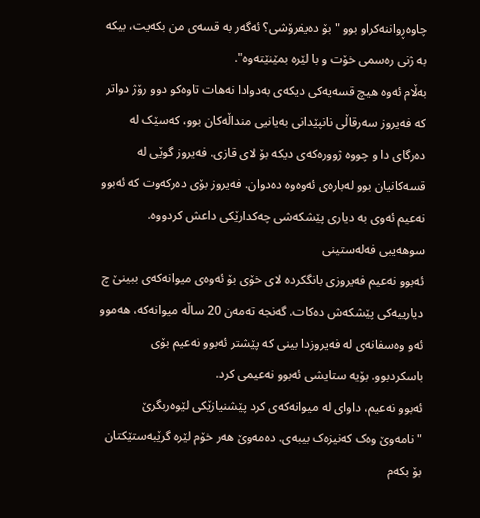چاوەڕواننەکراو بوو "بۆ دەیفرۆشی؟ ئەگەر بە قسەی من بکەیت، بیکە بە ژنی رەسمی خۆت و با لێرە بمێنێتەوە".
بەڵام ئەوە هیچ قسەیەکی دیکەی بەدوادا نەهات تاوەکو دوو رۆژ دواتر کە فەیروز سەرقاڵی نانپێدانی بەیانیی منداڵەکان بوو، کەسێک لە دەرگای دا و چووە ژوورەکەی دیکە بۆ لای قازی. فەیروز گوێی لە قسەکانیان بوو لەبارەی ئەوەوە دەدوان. فەیروز بۆى دەرکەوت کە ئەبوو نەعیم ئەوى بە دیارى پێشکەشى چەکدارێکى داعش کردووە.
سوهەیبی فەلەستینی
ئەبوو نەعیم فەیروزی بانگکردە لای خۆی بۆ ئەوەی میوانەکەی ببینێ چ دیارییەکی پێشکەش دەکات. گەنجە تەمەن 20 ساڵە میوانەکە، هەموو ئەو وەسفانەى لە فەیروزدا بینى کە پێشتر ئەبوو نەعیم بۆى باسکردبوو. بۆیە ستایشى ئەبوو نەعیمى کرد.
ئەبوو نەعیم، داوای لە میوانەکەی کرد پێشنیازێکی لێوەربگرێ "نامەوێ وەک کەنیزەک بیبەی. دەمەوێ هەر خۆم لێرە گرێبەستێکتان بۆ بکەم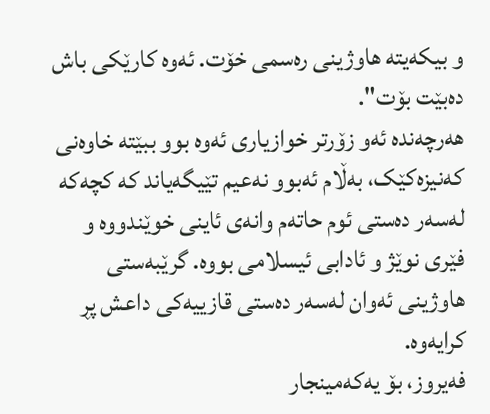و بیکەیتە هاوژینی رەسمی خۆت. ئەوە کارێکی باش دەبێت بۆت".
هەرچەندە ئەو زۆرتر خوازیاری ئەوە بوو ببێتە خاوەنی کەنیزەکێک، بەڵام ئەبوو نەعیم تێیگەیاند کە کچەکە لەسەر دەستی ئوم حاتەم وانەی ئاینی خوێندووە و فێری نوێژ و ئادابى ئیسلامی بووە. گرێبەستی هاوژینی ئەوان لەسەر دەستی قازییەکی داعش پڕ کرایەوە.
فەیروز، بۆ یەکەمینجار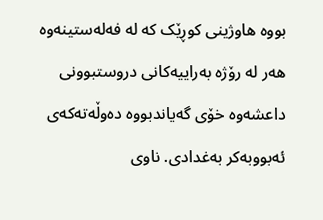بووە هاوژینی کوڕێک کە لە فەلەستینەوە هەر لە رۆژە بەراییەکانی دروستبوونی داعشەوە خۆی گەیاندبووە دەوڵەتەکەی ئەبووبەکر بەغدادی. ناوی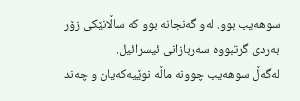سوهەیب بوو. لەو گەنجانە بوو کە ساڵانێکی زۆر بەردی گرتبووە سەربازانی ئیسرائیل.
لەگەڵ سوهەیب چوونە ماڵە نوێیەکەیان و چەند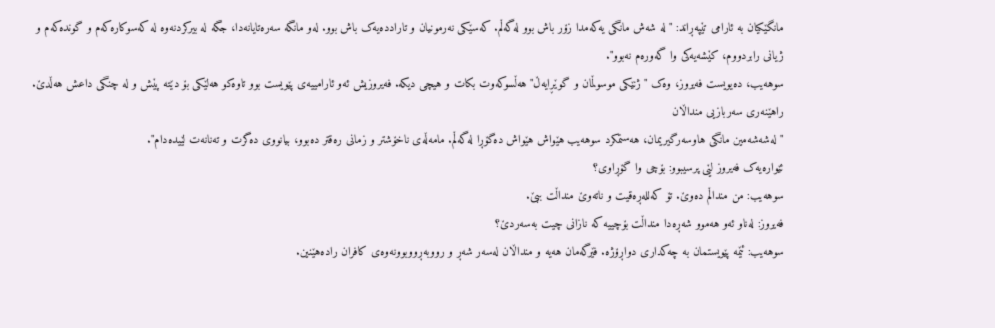مانگێکیان بە ئارامی تێپەڕاند: "لە شەش مانگی یەکەمدا زۆر باش بوو لەگەڵم. کەسێکی نەرمونیان و تاراددەیەک باش بوو. لەو مانگە سەرەتایانەدا، جگە لە بیرکردنەوە لە کەسوکارەکەم و گوندەکەم و ژیانی رابردووم، کێشەیەکی وا گەورەم نەبوو".
سوهەیب، دەیویست فەیروز، وەک "ژنێکی موسوڵمان و گوێڕایەڵ" هەڵسوکەوت بکات و هیچی دیکە. فەیروزیش ئەو ئارامییەی پێویست بوو تاوەکو هەلێکى بۆ دێتە پێش و لە چنگى داعش هەڵدێ.
راهێنەری سەربازیی منداڵان
" لەشەشەمین مانگی هاوسەرگیریمان، هەستمکرد سوهەیب هێواش هێواش دەگۆڕا لەگەڵم. مامەڵەی ناخۆشتر و زمانی رەقتر دەبوو، بیانووی دەگرت و تەنانەت لێیدەدام".
ئێوارەیەک فەیروز لێى پرسیبوو: بۆچی وا گۆڕاوی؟
سوهەیب: من منداڵم دەوێ. تۆ کەللەڕەقیت و ناتەوێ منداڵت ببێ.
فەیروز: لەناو ئەو هەموو شەڕەدا منداڵت بۆچییە کە نازانی چیت بەسەردێ؟
سوهەیب: ئێمە پێویستمان بە چەکداری دواڕۆژە. فێرگەمان هەیە و منداڵان لەسەر شەڕ و رووبەڕووبوونەوەی کافران رادەهێنین.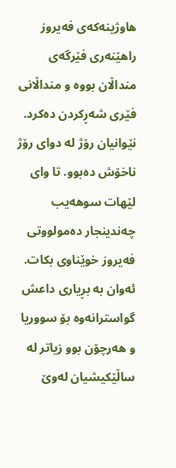هاوژینەکەی فەیروز راهێنەری فێرگەی منداڵان بووە و منداڵانی فێری شەڕکردن دەکرد. نێوانیان رۆژ لە دوای رۆژ ناخۆش دەبوو. تا وای لێهات سوهەیب چەندینجار دەمولووتی فەیروز خوێناوی بکات.
ئەوان بە بڕیاری داعش گواسترانەوە بۆ سووریا و هەرچۆن بوو زیاتر لە ساڵێکیشیان لەوێ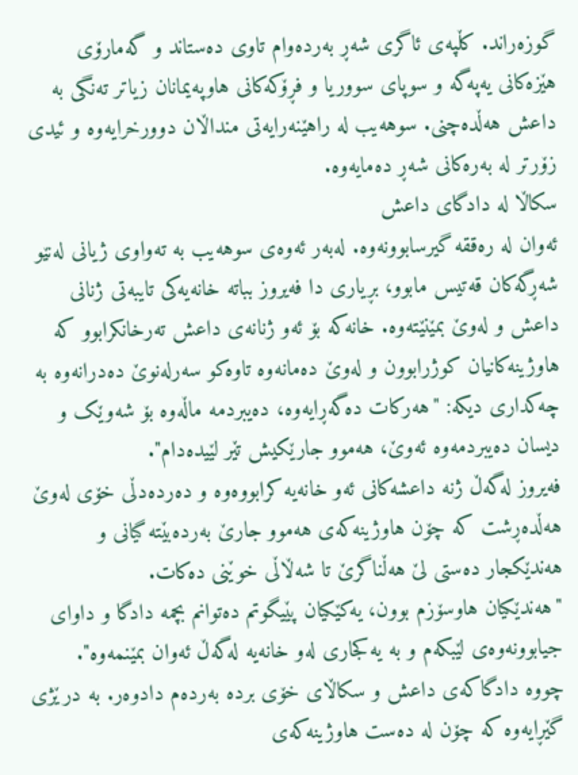گوزەراند. کڵپەی ئاگری شەڕ بەردەوام تاوی دەستاند و گەمارۆی هێزەکانی یەپەگە و سوپای سووریا و فڕۆکەکانى هاوپەیمانان زیاتر تەنگى بە داعش هەڵدەچنی. سوهەیب لە راهێنەرایەتی منداڵان دوورخرایەوە و ئیدی زۆرتر لە بەرەکانی شەڕ دەمایەوە.
سکاڵا لە دادگای داعش
ئەوان لە رەققە گیرسابوونەوە. لەبەر ئەوەی سوهەیب بە تەواوی ژیانی لەنێو شەڕگەکان قەتیس مابوو، بڕیاری دا فەیروز بباتە خانەیەکی تایبەتی ژنانی داعش و لەوێ بمێنێتەوە. خانەکە بۆ ئەو ژنانەی داعش تەرخانکرابوو کە هاوژینەکانیان کوژرابوون و لەوێ دەمانەوە تاوەکو سەرلەنوێ دەدرانەوە بە چەکداری دیکە: "هەرکات دەگەڕایەوە، دەیبردمە ماڵەوە بۆ شەوێک و دیسان دەیبردمەوە ئەوێ، هەموو جارێکیش تێر لێیدەدام".
فەیروز لەگەڵ ژنە داعشەکانی ئەو خانەیە کرابووەوە و دەردەدڵی خۆی لەوێ هەڵدەڕشت کە چۆن هاوژینەکەى هەموو جارێ بەردەبێتە گیانى و هەندێکجار دەستى لێ هەڵناگرێ تا شەڵاڵى خوێنى دەکات.
"هەندێکیان هاوسۆزم بوون، یەکێکیان پێیگوتم دەتوانم بچمە دادگا و داوای جیابوونەوەی لێبکەم و بە یەکجاری لەو خانەیە لەگەڵ ئەوان بمێنمەوە".
چووە دادگاکەی داعش و سکاڵای خۆی بردە بەردەم دادوەر. بە درێژی گێڕایەوە کە چۆن لە دەست هاوژینەکەی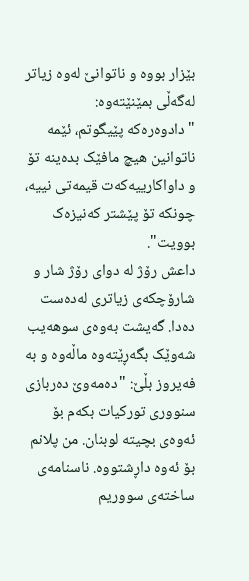بێزار بووە و ناتوانێ لەوە زیاتر لەگەڵى بمێنێتەوە: "دادوەرەکە پێیگوتم، ئێمە ناتوانین هیچ مافێک بدەینە تۆ و داواکارییەکەت قیمەتی نییە، چونکە تۆ پێشتر کەنیزەک بوویت".
داعش رۆژ لە دوای رۆژ شار و شارۆچکەی زیاترى لەدەست دەدا. گەیشت بەوەی سوهەیب شەوێک بگەڕێتەوە ماڵەوە و بە فەیروز بڵێ: "دەمەوێ دەربازی سنووری تورکیات بکەم بۆ ئەوەی بچیتە لوبنان. من پلانم بۆ ئەوە داڕشتووە. ناسنامەی ساختەی سووریم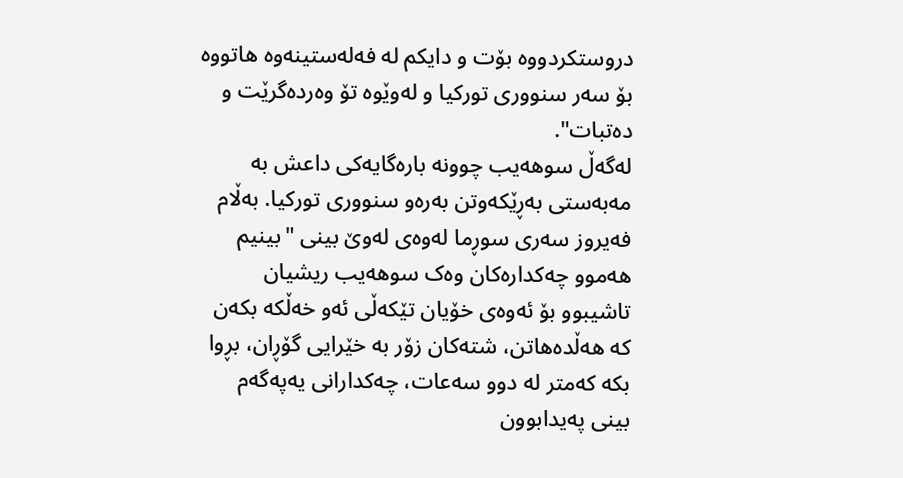دروستکردووە بۆت و دایکم لە فەلەستینەوە هاتووە بۆ سەر سنووری تورکیا و لەوێوە تۆ وەردەگرێت و دەتبات".
لەگەڵ سوهەیب چوونە بارەگایەکی داعش بە مەبەستی بەڕێکەوتن بەرەو سنووری تورکیا. بەڵام فەیروز سەری سوڕما لەوەی لەوێ بینی "بینیم هەموو چەکدارەکان وەک سوهەیب ریشیان تاشیبوو بۆ ئەوەی خۆیان تێکەڵی ئەو خەڵکە بکەن کە هەڵدەهاتن، شتەکان زۆر بە خێرایی گۆڕان، بڕوا بکە کەمتر لە دوو سەعات، چەکدارانی یەپەگەم بینی پەیدابوون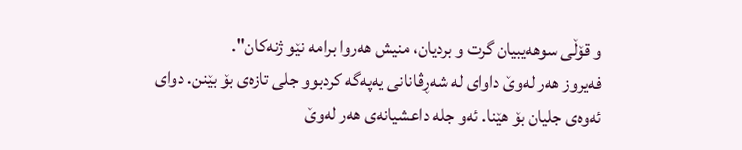و قۆڵی سوهەیبیان گرت و بردیان، منیش هەروا برامە نێو ژنەکان".
فەیروز هەر لەوێ داواى لە شەڕڤانانى یەپەگە کردبوو جلى تازەى بۆ بێنن. دواى ئەوەى جلیان بۆ هێنا. ئەو جلە داعشیانەى هەر لەوێ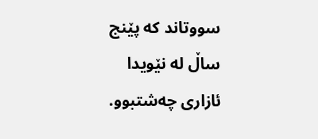سووتاند کە پێنج ساڵ لە نێویدا ئازارى چەشتبوو.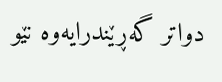دواتر گەڕێندرایەوە نێو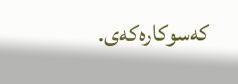کەسوکارەکەى.